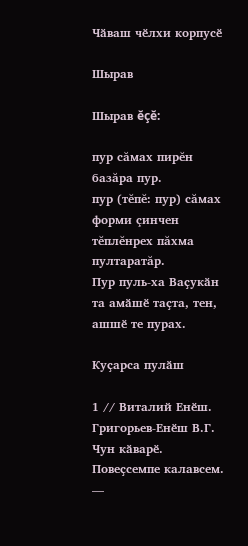Чӑваш чӗлхи корпусӗ

Шырав

Шырав ĕçĕ:

пур сăмах пирĕн базăра пур.
пур (тĕпĕ: пур) сăмах форми çинчен тĕплĕнрех пăхма пултаратăр.
Пур пуль-ха Ваҫукӑн та амӑшӗ таҫта, тен, ашшӗ те пурах.

Куҫарса пулӑш

1 // Виталий Енӗш. Григорьев-Енӗш В.Г. Чун кӑварӗ. Повеҫсемпе калавсем. —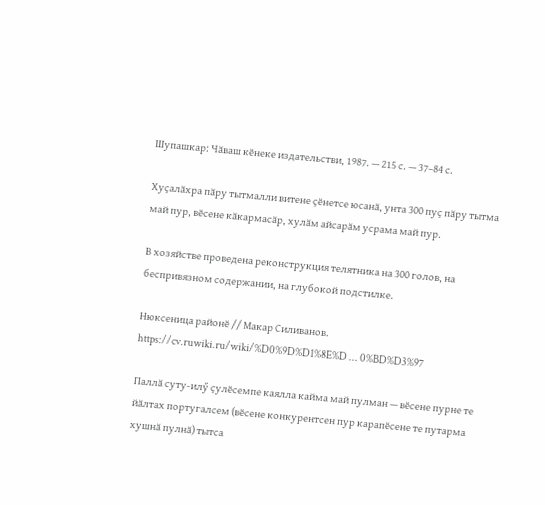Шупашкар: Чӑваш кӗнеке издательстви, 1987. — 215 с. — 37–84 с.

Хуҫалӑхра пӑру тытмалли витене ҫӗнетсе юсанӑ, унта 300 пуҫ пӑру тытма май пур, вӗсене кӑкармасӑр, хулӑм айсарӑм усрама май пур.

В хозяйстве проведена реконструкция телятника на 300 голов, на беспривязном содержании, на глубокой подстилке.

Нюксеница районӗ // Макар Силиванов. https://cv.ruwiki.ru/wiki/%D0%9D%D1%8E%D ... 0%BD%D3%97

Паллӑ суту-илӳ ҫулӗсемпе каялла кайма май пулман — вӗсене пурне те йӑлтах португалсем (вӗсене конкурентсен пур карапӗсене те путарма хушнӑ пулнӑ) тытса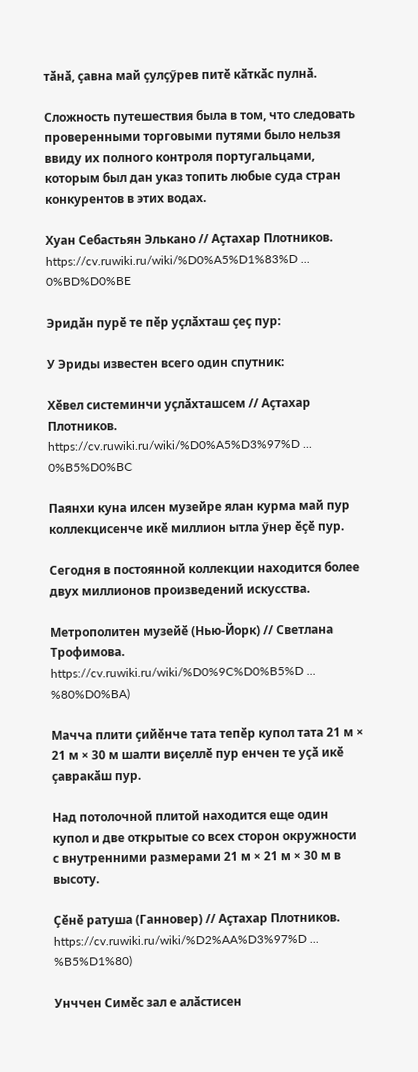тӑнӑ, ҫавна май ҫулҫӳрев питӗ кӑткӑс пулнӑ.

Сложность путешествия была в том, что следовать проверенными торговыми путями было нельзя ввиду их полного контроля португальцами, которым был дан указ топить любые суда стран конкурентов в этих водах.

Хуан Себастьян Элькано // Аҫтахар Плотников. https://cv.ruwiki.ru/wiki/%D0%A5%D1%83%D ... 0%BD%D0%BE

Эридӑн пурӗ те пӗр уҫлӑхташ ҫеҫ пур:

У Эриды известен всего один спутник:

Хӗвел системинчи уҫлӑхташсем // Аҫтахар Плотников. https://cv.ruwiki.ru/wiki/%D0%A5%D3%97%D ... 0%B5%D0%BC

Паянхи куна илсен музейре ялан курма май пур коллекцисенче икӗ миллион ытла ӳнер ӗҫӗ пур.

Сегодня в постоянной коллекции находится более двух миллионов произведений искусства.

Метрополитен музейӗ (Нью-Йорк) // Светлана Трофимова. https://cv.ruwiki.ru/wiki/%D0%9C%D0%B5%D ... %80%D0%BA)

Мачча плити ҫийӗнче тата тепӗр купол тата 21 м × 21 м × 30 м шалти виҫеллӗ пур енчен те уҫӑ икӗ ҫавракӑш пур.

Над потолочной плитой находится еще один купол и две открытые со всех сторон окружности с внутренними размерами 21 м × 21 м × 30 м в высоту.

Ҫӗнӗ ратуша (Ганновер) // Аҫтахар Плотников. https://cv.ruwiki.ru/wiki/%D2%AA%D3%97%D ... %B5%D1%80)

Унччен Симӗс зал е алӑстисен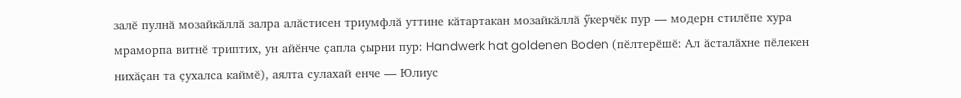залӗ пулнӑ мозайкӑллӑ залра алӑстисен триумфлӑ уттине кӑтартакан мозайкӑллӑ ӳкерчӗк пур — модерн стилӗпе хура мраморпа витнӗ триптих, ун айӗнче ҫапла ҫырни пур: Handwerk hat goldenen Boden (пӗлтерӗшӗ: Ал ӑсталӑхне пӗлекен нихӑҫан та ҫухалса каймӗ), аялта сулахай енче — Юлиус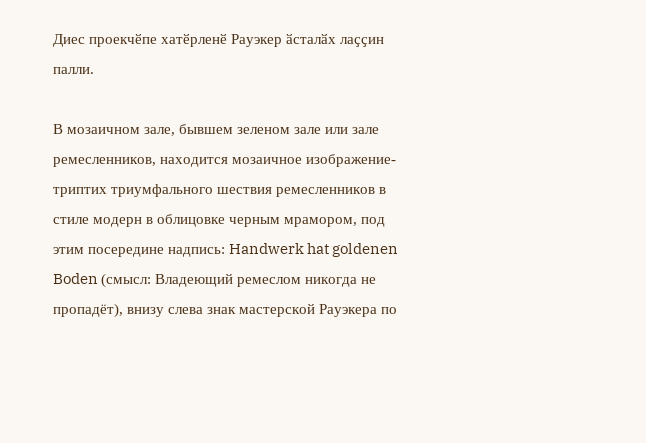Диес проекчӗпе хатӗрленӗ Рауэкер ӑсталӑх лаҫҫин палли.

В мозаичном зале, бывшем зеленом зале или зале ремесленников, находится мозаичное изображение- триптих триумфального шествия ремесленников в стиле модерн в облицовке черным мрамором, под этим посередине надпись: Handwerk hat goldenen Boden (смысл: Владеющий ремеслом никогда не пропадёт), внизу слева знак мастерской Рауэкера по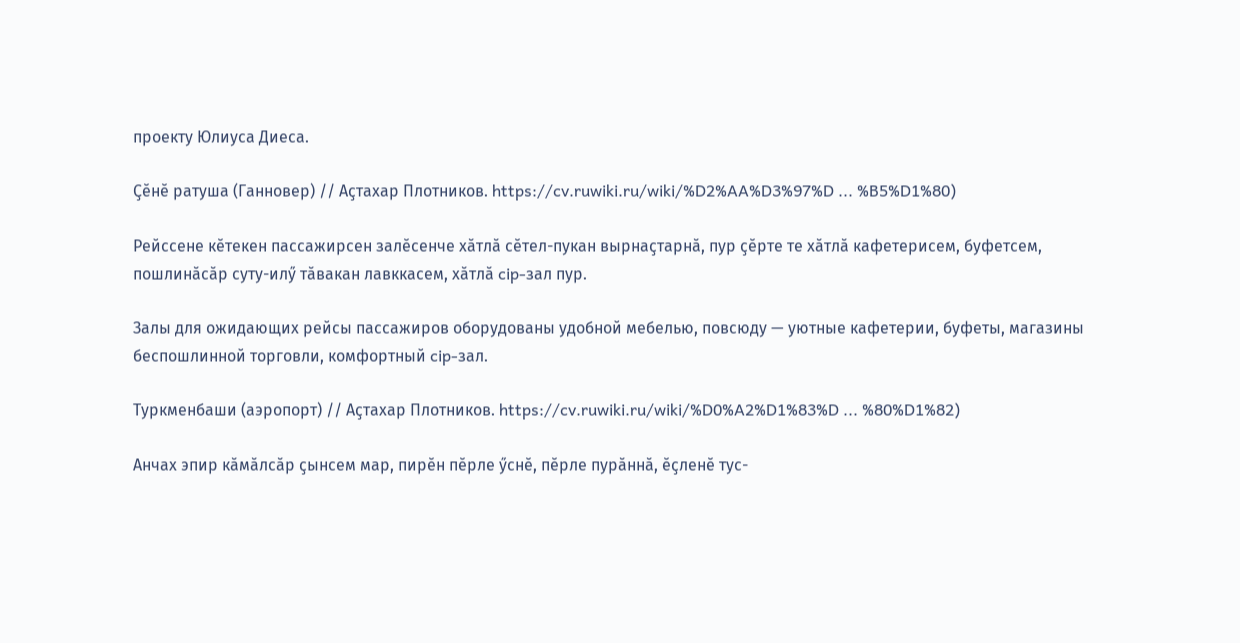проекту Юлиуса Диеса.

Ҫӗнӗ ратуша (Ганновер) // Аҫтахар Плотников. https://cv.ruwiki.ru/wiki/%D2%AA%D3%97%D ... %B5%D1%80)

Рейссене кӗтекен пассажирсен залӗсенче хӑтлӑ сӗтел-пукан вырнаҫтарнӑ, пур ҫӗрте те хӑтлӑ кафетерисем, буфетсем, пошлинӑсӑр суту-илӳ тӑвакан лавккасем, хӑтлӑ cip-зал пур.

Залы для ожидающих рейсы пассажиров оборудованы удобной мебелью, повсюду — уютные кафетерии, буфеты, магазины беспошлинной торговли, комфортный cip-зал.

Туркменбаши (аэропорт) // Аҫтахар Плотников. https://cv.ruwiki.ru/wiki/%D0%A2%D1%83%D ... %80%D1%82)

Анчах эпир кӑмӑлсӑр ҫынсем мар, пирӗн пӗрле ӳснӗ, пӗрле пурӑннӑ, ӗҫленӗ тус-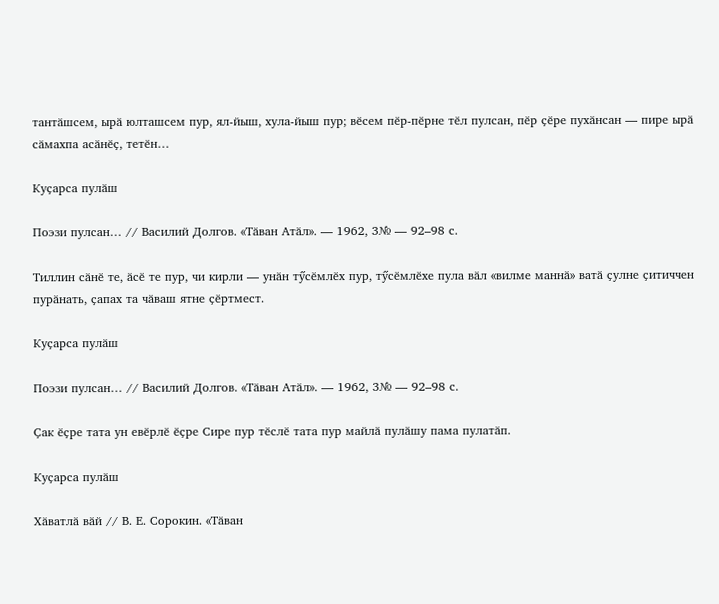тантӑшсем, ырӑ юлташсем пур, ял-йыш, хула-йыш пур; вӗсем пӗр-пӗрне тӗл пулсан, пӗр ҫӗре пухӑнсан — пире ырӑ сӑмахпа асӑнӗҫ, тетӗн…

Куҫарса пулӑш

Поэзи пулсан… // Василий Долгов. «Тӑван Атӑл». — 1962, 3№ — 92–98 с.

Тиллин сӑнӗ те, ӑсӗ те пур, чи кирли — унӑн тӳсӗмлӗх пур, тӳсӗмлӗхе пула вӑл «вилме маннӑ» ватӑ ҫулне ҫитиччен пурӑнать, ҫапах та чӑваш ятне ҫӗртмест.

Куҫарса пулӑш

Поэзи пулсан… // Василий Долгов. «Тӑван Атӑл». — 1962, 3№ — 92–98 с.

Ҫак ӗҫре тата ун евӗрлӗ ӗҫре Сире пур тӗслӗ тата пур майлӑ пулӑшу пама пулатӑп.

Куҫарса пулӑш

Хӑватлӑ вӑй // В. Е. Сорокин. «Тӑван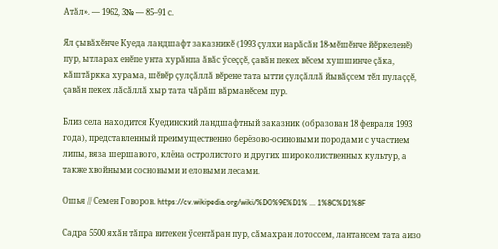Атӑл». — 1962, 3№ — 85–91 с.

Ял ҫывӑхӗнче Куеда ландшафт заказникӗ (1993 ҫулхи нарӑсӑн 18-мӗшӗнче йӗркеленӗ) пур, ытларах енӗпе унта хурӑнпа ӑвӑс ӳсеҫҫӗ, ҫавӑн пекех вӗсем хушшинче ҫӑка, кӑштӑркка хурама, шӗвӗр ҫулҫӑллӑ вӗрене тата ытти ҫулҫӑллӑ йывӑҫсем тӗл пулаҫҫӗ, ҫавӑн пекех лӑсӑллӑ хыр тата чӑрӑш вӑрманӗсем пур.

Близ села находится Куединский ландшафтный заказник (образован 18 февраля 1993 года), представленный преимущественно берёзово-осиновыми породами с участием липы, вяза шершавого, клёна остролистого и других широколиственных культур, а также хвойными сосновыми и еловыми лесами.

Ошья // Семен Говоров. https://cv.wikipedia.org/wiki/%D0%9E%D1% ... 1%8C%D1%8F

Садра 5500 яхӑн тӑпра витекен ӳсентӑран пур, сӑмахран лотоссем, лантансем тата аизо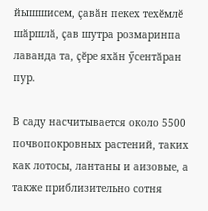йышшисем, ҫавӑн пекех техӗмлӗ шӑршлӑ, ҫав шутра розмаринпа лаванда та, ҫӗре яхӑн ӳсентӑран пур.

В саду насчитывается около 5500 почвопокровных растений, таких как лотосы, лантаны и аизовые, а также приблизительно сотня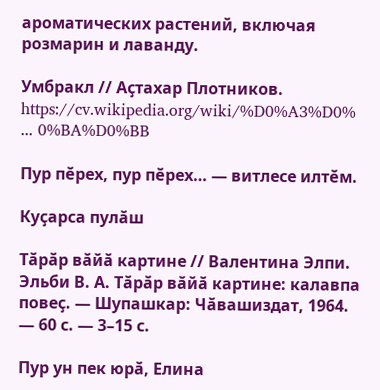ароматических растений, включая розмарин и лаванду.

Умбракл // Аҫтахар Плотников. https://cv.wikipedia.org/wiki/%D0%A3%D0% ... 0%BA%D0%BB

Пур пӗрех, пур пӗрех… — витлесе илтӗм.

Куҫарса пулӑш

Тӑрӑр вӑйӑ картине // Валентина Элпи. Эльби В. А. Тӑрӑр вӑйӑ картине: калавпа повеҫ. — Шупашкар: Чӑвашиздат, 1964. — 60 с. — 3–15 с.

Пур ун пек юрӑ, Елина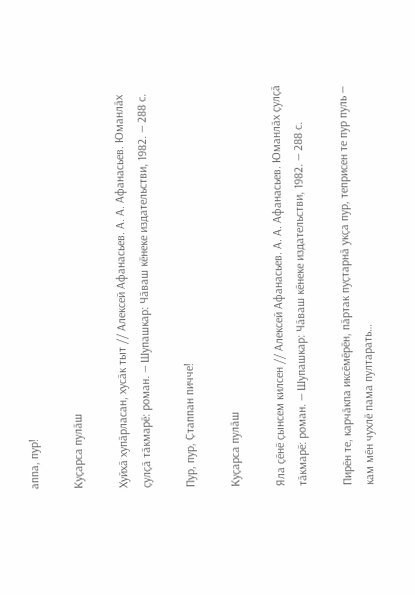аппа, пур!

Куҫарса пулӑш

Хуйхӑ хупӑрласан, хусӑк тыт // Алексей Афанасьев. А. А. Афанасьев. Юманлӑх ҫулҫӑ тӑкмарӗ: роман. — Шупашкар: Чӑваш кӗнеке издательстви, 1982. — 288 с.

Пур, пур, Ҫтаппан пичче!

Куҫарса пулӑш

Яла ҫӗнӗ ҫынсем килсен // Алексей Афанасьев. А. А. Афанасьев. Юманлӑх ҫулҫӑ тӑкмарӗ: роман. — Шупашкар: Чӑваш кӗнеке издательстви, 1982. — 288 с.

Пирӗн те, карчӑкпа иксӗмӗрӗн, пӑртак пуҫтарнӑ укҫа пур, теприсен те пур пуль — кам мӗн чухлӗ пама пултарать…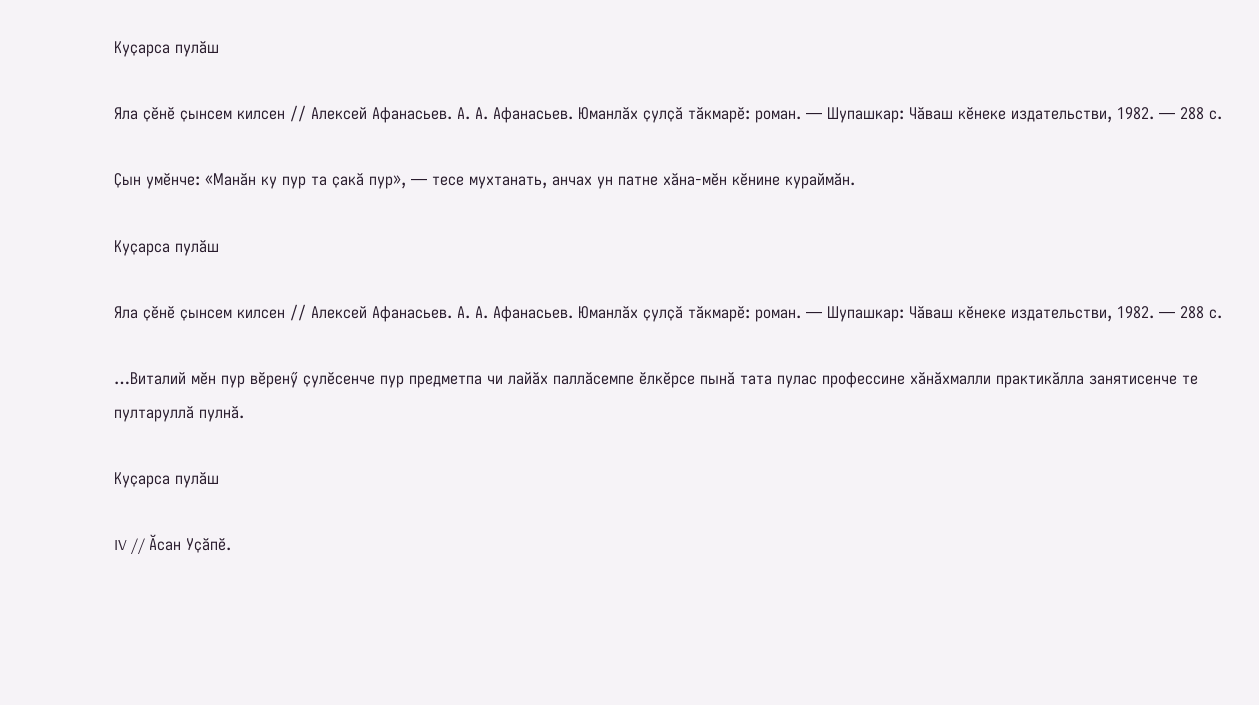Куҫарса пулӑш

Яла ҫӗнӗ ҫынсем килсен // Алексей Афанасьев. А. А. Афанасьев. Юманлӑх ҫулҫӑ тӑкмарӗ: роман. — Шупашкар: Чӑваш кӗнеке издательстви, 1982. — 288 с.

Ҫын умӗнче: «Манӑн ку пур та ҫакӑ пур», — тесе мухтанать, анчах ун патне хӑна-мӗн кӗнине кураймӑн.

Куҫарса пулӑш

Яла ҫӗнӗ ҫынсем килсен // Алексей Афанасьев. А. А. Афанасьев. Юманлӑх ҫулҫӑ тӑкмарӗ: роман. — Шупашкар: Чӑваш кӗнеке издательстви, 1982. — 288 с.

…Виталий мӗн пур вӗренӳ ҫулӗсенче пур предметпа чи лайӑх паллӑсемпе ӗлкӗрсе пынӑ тата пулас профессине хӑнӑхмалли практикӑлла занятисенче те пултаруллӑ пулнӑ.

Куҫарса пулӑш

IV // Ӑсан Уҫӑпӗ.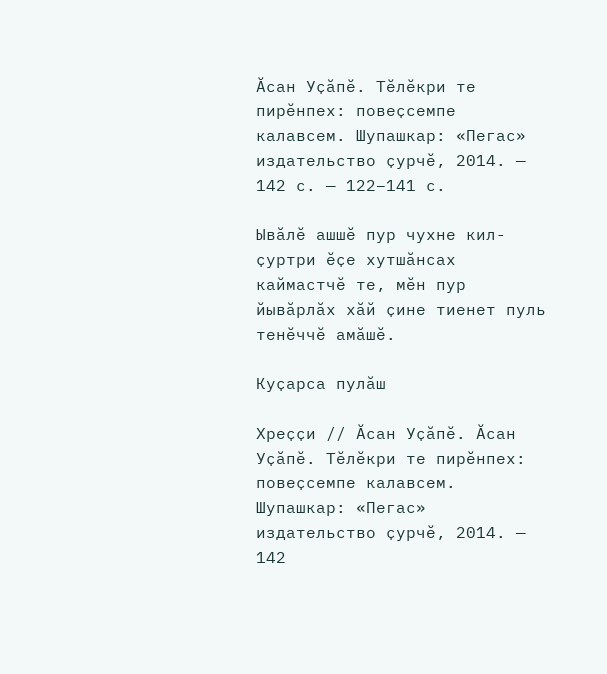Ӑсан Уҫӑпӗ. Тӗлӗкри те пирӗнпех: повеҫсемпе калавсем. Шупашкар: «Пегас» издательство ҫурчӗ, 2014. — 142 с. — 122–141 с.

Ывӑлӗ ашшӗ пур чухне кил-ҫуртри ӗҫе хутшӑнсах каймастчӗ те, мӗн пур йывӑрлӑх хӑй ҫине тиенет пуль тенӗччӗ амӑшӗ.

Куҫарса пулӑш

Хреҫҫи // Ӑсан Уҫӑпӗ. Ӑсан Уҫӑпӗ. Тӗлӗкри те пирӗнпех: повеҫсемпе калавсем. Шупашкар: «Пегас» издательство ҫурчӗ, 2014. — 142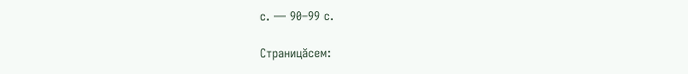с. — 90–99 с.

Страницăсем: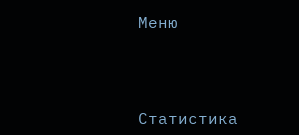Меню



Статистика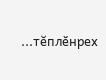...тĕплӗнрех